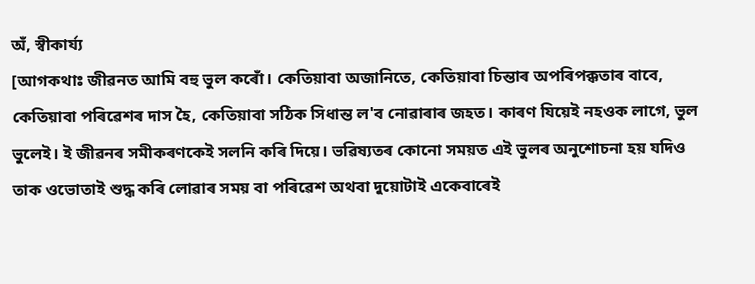অঁ, স্বীকাৰ্য্য
[আগকথাঃ জীৱনত আমি বহু ভুল কৰোঁ। কেতিয়াবা অজানিতে, কেতিয়াবা চিন্তাৰ অপৰিপক্কতাৰ বাবে, কেতিয়াবা পৰিৱেশৰ দাস হৈ, কেতিয়াবা সঠিক সিধান্ত ল'ব নোৱাৰাৰ জহত। কাৰণ যিয়েই নহওক লাগে, ভুল ভুলেই। ই জীৱনৰ সমীকৰণকেই সলনি কৰি দিয়ে। ভৱিষ্যতৰ কোনো সময়ত এই ভুলৰ অনুশোচনা হয় যদিও তাক ওভোতাই শুদ্ধ কৰি লোৱাৰ সময় বা পৰিৱেশ অথবা দুয়োটাই একেবাৰেই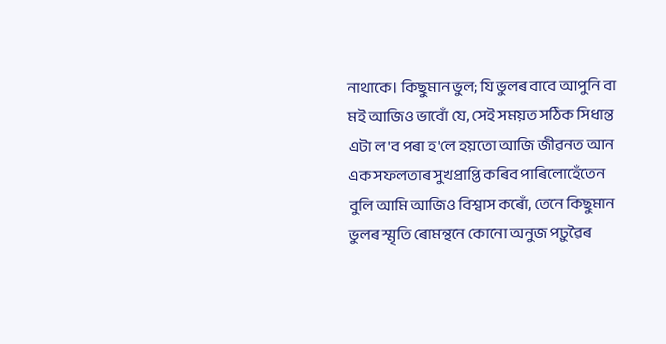নাথাকে। কিছুমান ভুল; যি ভুলৰ বাবে আপুনি বা মই আজিও ভাবোঁ যে, সেই সময়ত সঠিক সিধান্ত এটা ল'ব পৰা হ'লে হয়তো আজি জীৱনত আন এক সফলতাৰ সুখপ্ৰাপ্তি কৰিব পাৰিলোহেঁতেন বুলি আমি আজিও বিশ্বাস কৰোঁ, তেনে কিছুমান ভুলৰ স্মৃতি ৰোমন্থনে কোনো অনুজ পঢ়ুৱৈৰ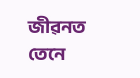জীৱনত তেনে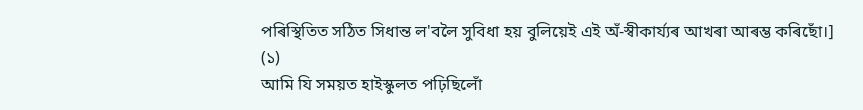পৰিস্থিতিত সঠিত সিধান্ত ল'বলৈ সুবিধা হয় বুলিয়েই এই অঁ-স্বীকাৰ্য্যৰ আখৰা আৰম্ভ কৰিছোঁ।]
(১)
আমি যি সময়ত হাইস্কুলত পঢ়িছিলোঁ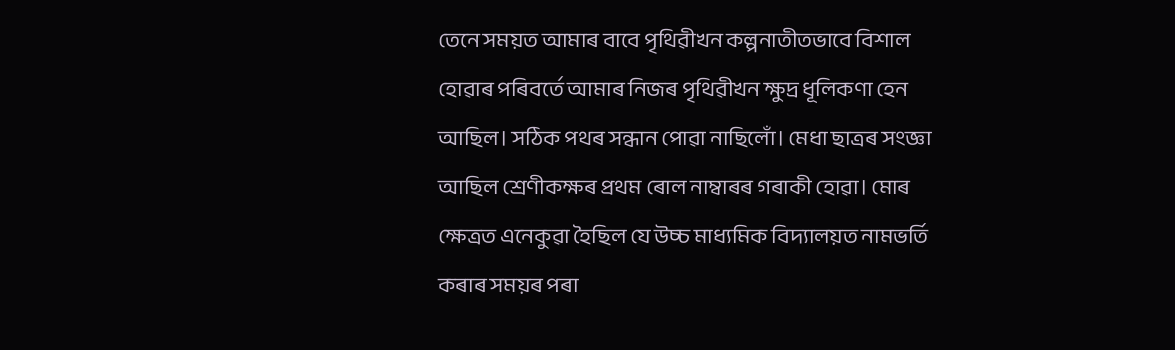তেনে সময়ত আমাৰ বাবে পৃথিৱীখন কল্পনাতীতভাবে বিশাল হোৱাৰ পৰিবৰ্তে আমাৰ নিজৰ পৃথিৱীখন ক্ষুদ্ৰ ধূলিকণা হেন আছিল। সঠিক পথৰ সন্ধান পোৱা নাছিলোঁ। মেধা ছাত্ৰৰ সংজ্ঞা আছিল শ্ৰেণীকক্ষৰ প্ৰথম ৰোল নাম্বাৰৰ গৰাকী হোৱা। মোৰ ক্ষেত্ৰত এনেকুৱা হৈছিল যে উচ্চ মাধ্যমিক বিদ্যালয়ত নামভৰ্তি কৰাৰ সময়ৰ পৰা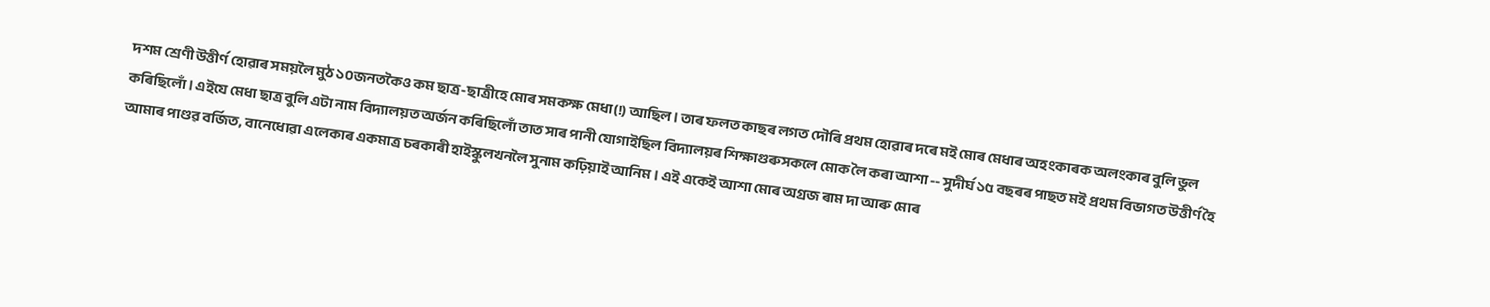দশম শ্ৰেণী উত্তীৰ্ণ হোৱাৰ সময়লৈ মুঠ ১০জনতকৈও কম ছাত্ৰ-ছাত্ৰীহে মোৰ সমকক্ষ মেধা(!) আছিল। তাৰ ফলত কাছৰ লগত দৌৰি প্ৰথম হোৱাৰ দৰে মই মোৰ মেধাৰ অহংকাৰক অলংকাৰ বুলি ভুল কৰিছিলোঁ। এইযে মেধা ছাত্ৰ বুলি এটা নাম বিদ্যালয়ত অৰ্জন কৰিছিলোঁ তাত সাৰ পানী যোগাইছিল বিদ্যালয়ৰ শিক্ষাগুৰুসকলে মোক লৈ কৰা আশা -- সুদীৰ্ঘ ১৫ বছৰৰ পাছত মই প্ৰথম বিভাগত উত্তীৰ্ণ হৈ আমাৰ পাণ্ডৱ বৰ্জিত, বানেধোৱা এলেকাৰ একমাত্ৰ চৰকাৰী হাইস্কুলখনলৈ সুনাম কঢ়িয়াই আনিম। এই একেই আশা মোৰ অগ্ৰজ ৰাম দা আৰু মোৰ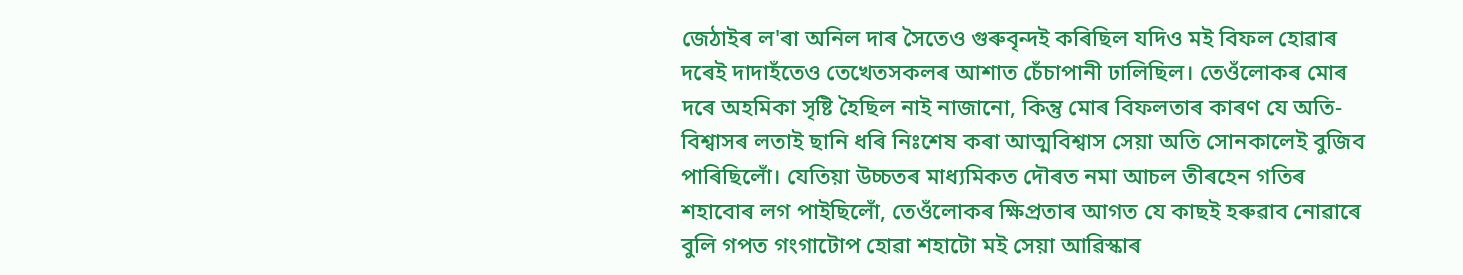জেঠাইৰ ল'ৰা অনিল দাৰ সৈতেও গুৰুবৃন্দই কৰিছিল যদিও মই বিফল হোৱাৰ দৰেই দাদাহঁতেও তেখেতসকলৰ আশাত চেঁচাপানী ঢালিছিল। তেওঁলোকৰ মোৰ দৰে অহমিকা সৃষ্টি হৈছিল নাই নাজানো, কিন্তু মোৰ বিফলতাৰ কাৰণ যে অতি-বিশ্বাসৰ লতাই ছানি ধৰি নিঃশেষ কৰা আত্মবিশ্বাস সেয়া অতি সোনকালেই বুজিব পাৰিছিলোঁ। যেতিয়া উচ্চতৰ মাধ্যমিকত দৌৰত নমা আচল তীৰহেন গতিৰ শহাবোৰ লগ পাইছিলোঁ, তেওঁলোকৰ ক্ষিপ্ৰতাৰ আগত যে কাছই হৰুৱাব নোৱাৰে বুলি গপত গংগাটোপ হোৱা শহাটো মই সেয়া আৱিস্কাৰ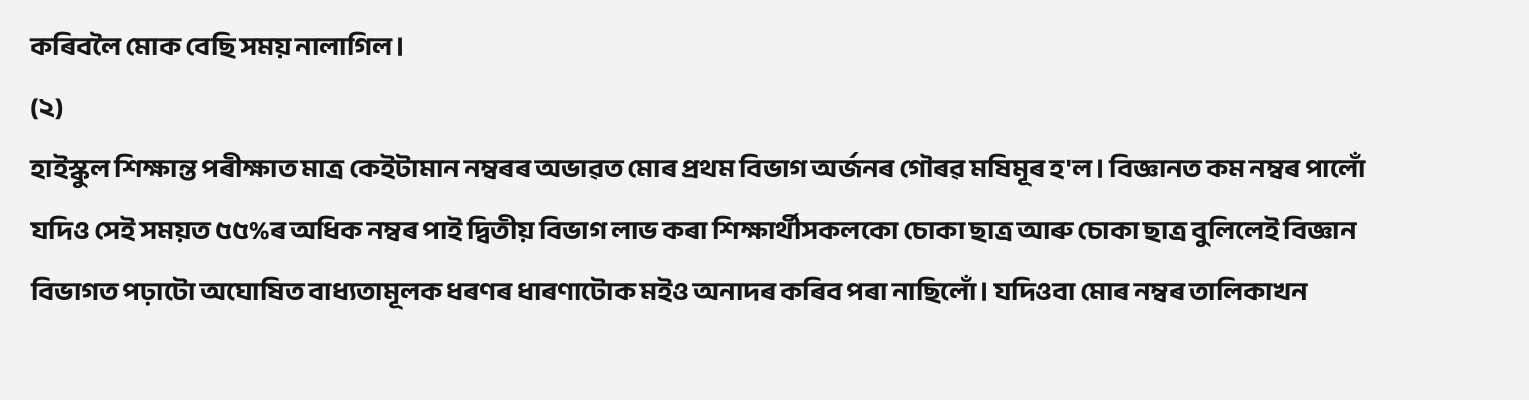কৰিবলৈ মোক বেছি সময় নালাগিল।
(২)
হাইস্কুল শিক্ষান্ত পৰীক্ষাত মাত্ৰ কেইটামান নম্বৰৰ অভাৱত মোৰ প্ৰথম বিভাগ অৰ্জনৰ গৌৰৱ মষিমূৰ হ'ল। বিজ্ঞানত কম নম্বৰ পালোঁ যদিও সেই সময়ত ৫৫%ৰ অধিক নম্বৰ পাই দ্বিতীয় বিভাগ লাভ কৰা শিক্ষাৰ্থীসকলকো চোকা ছাত্ৰ আৰু চোকা ছাত্ৰ বুলিলেই বিজ্ঞান বিভাগত পঢ়াটো অঘোষিত বাধ্যতামূলক ধৰণৰ ধাৰণাটোক মইও অনাদৰ কৰিব পৰা নাছিলোঁ। যদিওবা মোৰ নম্বৰ তালিকাখন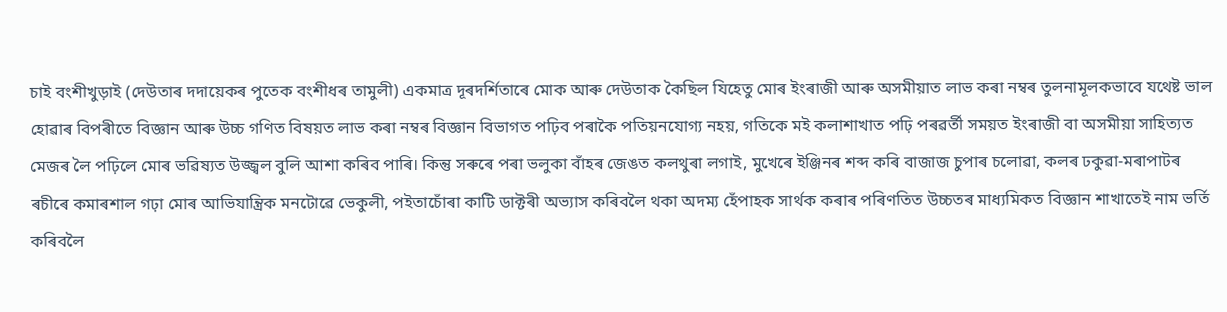চাই বংশীখুড়াই (দেউতাৰ দদায়েকৰ পুতেক বংশীধৰ তামুলী) একমাত্ৰ দূৰদৰ্শিতাৰে মোক আৰু দেউতাক কৈছিল যিহেতু মোৰ ইংৰাজী আৰু অসমীয়াত লাভ কৰা নম্বৰ তুলনামূলকভাবে যথেষ্ট ভাল হোৱাৰ বিপৰীতে বিজ্ঞান আৰু উচ্চ গণিত বিষয়ত লাভ কৰা নম্বৰ বিজ্ঞান বিভাগত পঢ়িব পৰাকৈ পতিয়নযোগ্য নহয়, গতিকে মই কলাশাখাত পঢ়ি পৰৱৰ্তী সময়ত ইংৰাজী বা অসমীয়া সাহিত্যত মেজৰ লৈ পঢ়িলে মোৰ ভৱিষ্যত উজ্জ্বল বুলি আশা কৰিব পাৰি। কিন্তু সৰুৰে পৰা ভলুকা বাঁহৰ জেঙত কলথুৰা লগাই, মুখেৰে ইঞ্জিনৰ শব্দ কৰি বাজাজ চুপাৰ চলোৱা, কলৰ ঢকুৱা-মৰাপাটৰ ৰচীৰে কমাৰশাল গঢ়া মোৰ আভিযান্ত্ৰিক মনটোৱে ভেকুলী, পইতাচোঁৰা কাটি ডাক্টৰী অভ্যাস কৰিবলৈ থকা অদম্য হেঁপাহক সাৰ্থক কৰাৰ পৰিণতিত উচ্চতৰ মাধ্যমিকত বিজ্ঞান শাখাতেই নাম ভৰ্তি কৰিবলৈ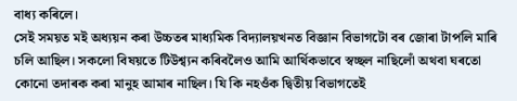বাধ্য কৰিলে।
সেই সময়ত মই অধ্যয়ন কৰা উচ্চতৰ মাধ্যমিক বিদ্যালয়খনত বিজ্ঞান বিভাগটো বৰ জোৰা টাপলি মাৰি চলি আছিল। সকলো বিষয়তে টিউশ্ব্যন কৰিবলৈও আমি আৰ্থিকভাবে স্বচ্ছল নাছিলোঁ অথবা ঘৰতো কোনো তদাৰক কৰা মানুহ আমাৰ নাছিল। যি কি নহওঁক দ্বিতীয় বিভাগতেই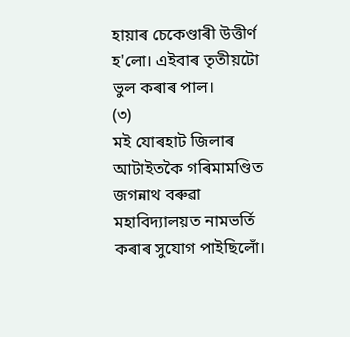হায়াৰ চেকেণ্ডাৰী উত্তীৰ্ণ হ'লো। এইবাৰ তৃতীয়টো ভুল কৰাৰ পাল।
(৩)
মই যোৰহাট জিলাৰ আটাইতকৈ গৰিমামণ্ডিত জগন্নাথ বৰুৱা মহাবিদ্যালয়ত নামভৰ্তি কৰাৰ সুযোগ পাইছিলোঁ।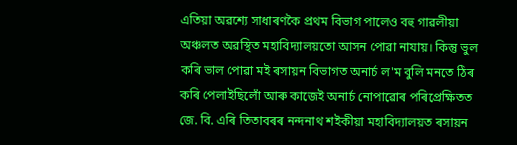এতিয়া অৱশ্যে সাধাৰণকৈ প্ৰথম বিভাগ পালেও বহু গাৱলীয়া অঞ্চলত অৱস্থিত মহাবিদ্যালয়তো আসন পোৱা নাযায়। কিন্তু ভুল কৰি ভাল পোৱা মই ৰসায়ন বিভাগত অনাৰ্চ ল'ম বুলি মনতে ঠিৰ কৰি পেলাইছিলোঁ আৰু কাজেই অনাৰ্চ নোপাৱোৰ পৰিপ্ৰেক্ষিতত জে. বি. এৰি তিতাবৰৰ নন্দনাথ শইকীয়া মহাবিদ্যালয়ত ৰসায়ন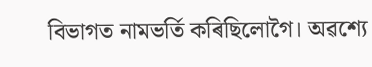বিভাগত নামভৰ্তি কৰিছিলোগৈ। অৱশ্যে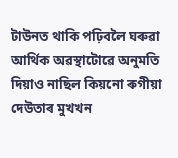টাউনত থাকি পঢ়িবলৈ ঘৰুৱা আৰ্থিক অৱস্থাটোৱে অনুমতি দিয়াও নাছিল কিয়নো ৰুগীয়া দেউতাৰ মুখখন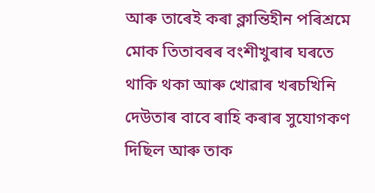আৰু তাৰেই কৰা ক্লান্তিহীন পৰিশ্ৰমে মোক তিতাবৰৰ বংশীখুৰাৰ ঘৰতে থাকি থকা আৰু খোৱাৰ খৰচখিনি দেউতাৰ বাবে ৰাহি কৰাৰ সুযোগকণ দিছিল আৰু তাক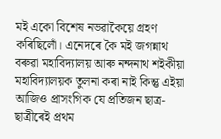মই একো বিশেষ নভৱাকৈয়ে গ্ৰহণ কৰিছিলোঁ। এনেদৰে কৈ মই জগন্নাথ বৰুৱা মহাবিদ্যালয় আৰু নন্দনাথ শইকীয়া মহাবিদ্যালয়ক তুলনা কৰা নাই কিন্তু এইয়া আজিও প্ৰাসংগিক যে প্ৰতিজন ছাত্ৰ-ছাত্ৰীৰেই প্ৰথম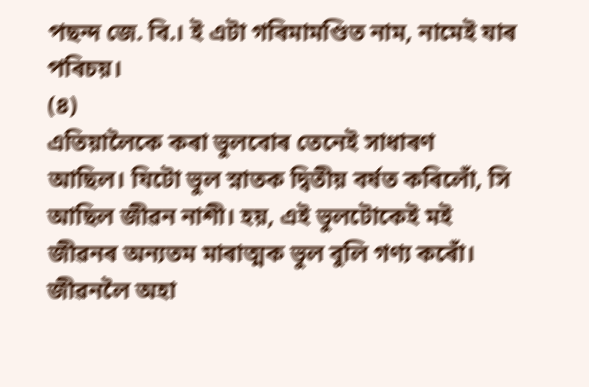পছন্দ জে. বি.। ই এটা গৰিমামণ্ডিত নাম, নামেই যাৰ পৰিচয়।
(৪)
এতিয়ালৈকে কৰা ভুলবোৰ তেনেই সাধাৰণ আছিল। যিটো ভুল স্নাতক দ্বিতীয় বৰ্ষত কৰিলোঁ, সি আছিল জীৱন নাশী। হয়, এই ভুলটোকেই মই জীৱনৰ অন্যতম মাৰাত্মক ভুল বুলি গণ্য কৰোঁ। জীৱনলৈ অহা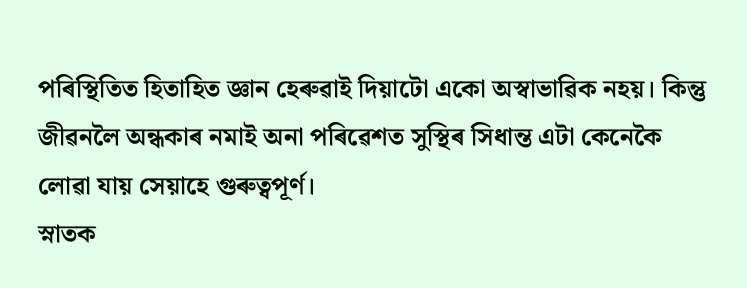পৰিস্থিতিত হিতাহিত জ্ঞান হেৰুৱাই দিয়াটো একো অস্বাভাৱিক নহয়। কিন্তু জীৱনলৈ অন্ধকাৰ নমাই অনা পৰিৱেশত সুস্থিৰ সিধান্ত এটা কেনেকৈ লোৱা যায় সেয়াহে গুৰুত্বপূৰ্ণ।
স্নাতক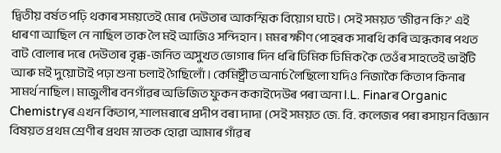দ্বিতীয় বৰ্ষত পঢ়ি থকাৰ সময়তেই মোৰ দেউতাৰ আকস্মিক বিয়োগ ঘটে। সেই সময়ত 'জীৱন কি?' এই ধাৰণা আছিল নে নাছিল তাক লৈ মই আজিও সন্দিহান। মমৰ ক্ষীণ পোহৰক সাৰথি কৰি অন্ধকাৰ পথত বাট বোলাৰ দৰে দেউতাৰ বৃক্ক-জনিত অসুখত ভোগাৰ দিন ধৰি ঢিমিক ঢিমিক কৈ তেওঁৰ সাহতেই ভাইটি আৰু মই দুয়োটাই পঢ়া শুনা চলাই গৈছিলোঁ। কেমিষ্ট্ৰীত অনাৰ্চ লৈছিলো যদিও নিজাকৈ কিতাপ কিনাৰ সামৰ্থ নাছিল। মাজুলীৰ বনগাঁৱৰ অভিজিত ফুকন ককাইদেউৰ পৰা অনা I.L. Finarৰ Organic Chemistryৰ এখন কিতাপ, শালমৰাৰে প্ৰদীপ বৰা দাদা (সেই সময়ত জে. বি. কলেজৰ পৰা ৰসায়ন বিজ্ঞান বিষয়ত প্ৰথম শ্ৰেণীৰ প্ৰথম স্নাতক হোৱা আমাৰ গাঁৱৰ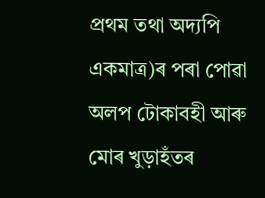প্ৰথম তথা অদ্যপি একমাত্ৰ)ৰ পৰা পোৱা অলপ টোকাবহী আৰু মোৰ খুড়াহঁতৰ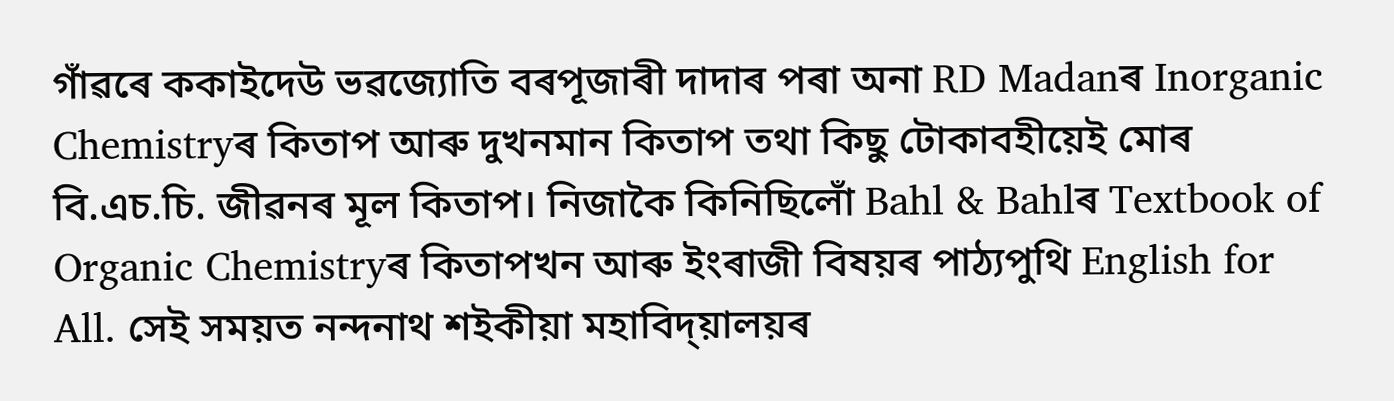গাঁৱৰে ককাইদেউ ভৱজ্যোতি বৰপূজাৰী দাদাৰ পৰা অনা RD Madanৰ Inorganic Chemistryৰ কিতাপ আৰু দুখনমান কিতাপ তথা কিছু টোকাবহীয়েই মোৰ বি.এচ.চি. জীৱনৰ মূল কিতাপ। নিজাকৈ কিনিছিলোঁ Bahl & Bahlৰ Textbook of Organic Chemistryৰ কিতাপখন আৰু ইংৰাজী বিষয়ৰ পাঠ্যপুথি English for All. সেই সময়ত নন্দনাথ শইকীয়া মহাবিদ্য়ালয়ৰ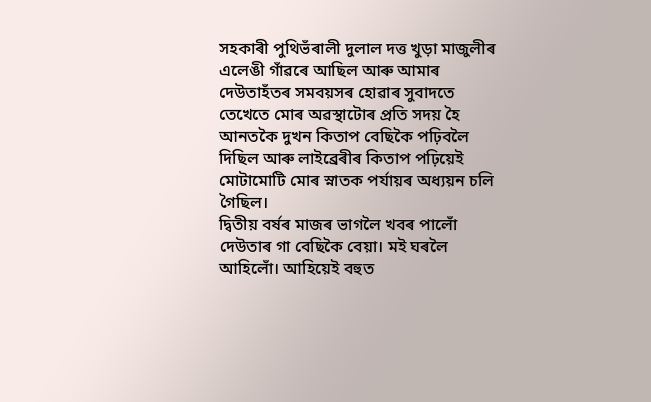সহকাৰী পুথিভঁৰালী দুলাল দত্ত খুড়া মাজুলীৰ এলেঙী গাঁৱৰে আছিল আৰু আমাৰ দেউতাহঁতৰ সমবয়সৰ হোৱাৰ সুবাদতে তেখেতে মোৰ অৱস্থাটোৰ প্ৰতি সদয় হৈ আনতকৈ দুখন কিতাপ বেছিকৈ পঢ়িবলৈ দিছিল আৰু লাইব্ৰেৰীৰ কিতাপ পঢ়িয়েই মোটামোটি মোৰ স্নাতক পৰ্যায়ৰ অধ্যয়ন চলি গৈছিল।
দ্বিতীয় বৰ্ষৰ মাজৰ ভাগলৈ খবৰ পালোঁ দেউতাৰ গা বেছিকৈ বেয়া। মই ঘৰলৈ আহিলোঁ। আহিয়েই বহুত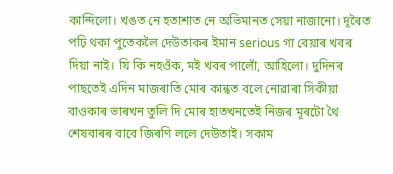কান্দিলো। খঙত নে হতাশাত নে অভিমানত সেয়া নাজানো। দূৰৈত পঢ়ি থকা পুতেকলৈ দেউতাকৰ ইমান serious গা বেয়াৰ খবৰ দিয়া নাই। যি কি নহওঁক, মই খবৰ পালোঁ, আহিলো। দুদিনৰ পাছতেই এদিন মাজৰাতি মোৰ কান্ধত বলে নোৱাৰা সিকীয়া বাওকাৰ ভাৰখন তুলি দি মোৰ হাতখনতেই নিজৰ মূৰটো থৈ শেষবাৰৰ বাবে জিৰণি ললে দেউতাই। সকাম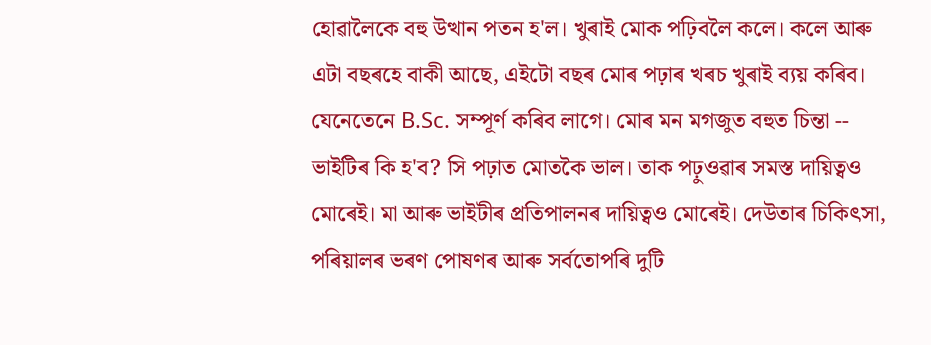হোৱালৈকে বহু উত্থান পতন হ'ল। খুৰাই মোক পঢ়িবলৈ কলে। কলে আৰু এটা বছৰহে বাকী আছে, এইটো বছৰ মোৰ পঢ়াৰ খৰচ খুৰাই ব্যয় কৰিব। যেনেতেনে B.Sc. সম্পূৰ্ণ কৰিব লাগে। মোৰ মন মগজুত বহুত চিন্তা -- ভাইটিৰ কি হ'ব? সি পঢ়াত মোতকৈ ভাল। তাক পঢ়ুওৱাৰ সমস্ত দায়িত্বও মোৰেই। মা আৰু ভাইটীৰ প্রতিপালনৰ দায়িত্বও মোৰেই। দেউতাৰ চিকিৎসা, পৰিয়ালৰ ভৰণ পোষণৰ আৰু সৰ্বতোপৰি দুটি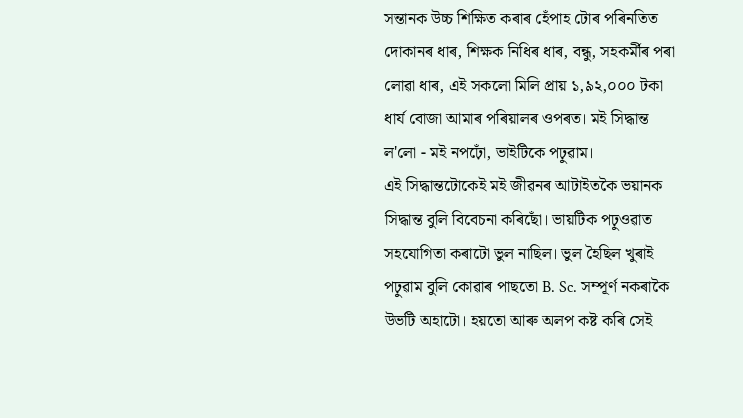সন্তানক উচ্চ শিক্ষিত কৰাৰ হেঁপাহ টোৰ পৰিনতিত দোকানৰ ধাৰ, শিক্ষক নিধিৰ ধাৰ, বন্ধু, সহকৰ্মীৰ পৰা লোৱা ধাৰ, এই সকলো মিলি প্ৰায় ১,৯২,০০০ টকা ধাৰ্য বোজা আমাৰ পৰিয়ালৰ ওপৰত। মই সিদ্ধান্ত ল'লো - মই নপঢ়োঁ, ভাইটিকে পঢ়ুৱাম।
এই সিদ্ধান্তটোকেই মই জীৱনৰ আটাইতকৈ ভয়ানক সিদ্ধান্ত বুলি বিবেচনা কৰিছোঁ। ভায়টিক পঢ়ুওৱাত সহযোগিতা কৰাটো ভুল নাছিল। ভুল হৈছিল খুৰাই পঢ়ুৱাম বুলি কোৱাৰ পাছতো B. Sc. সম্পূৰ্ণ নকৰাকৈ উভটি অহাটো। হয়তো আৰু অলপ কষ্ট কৰি সেই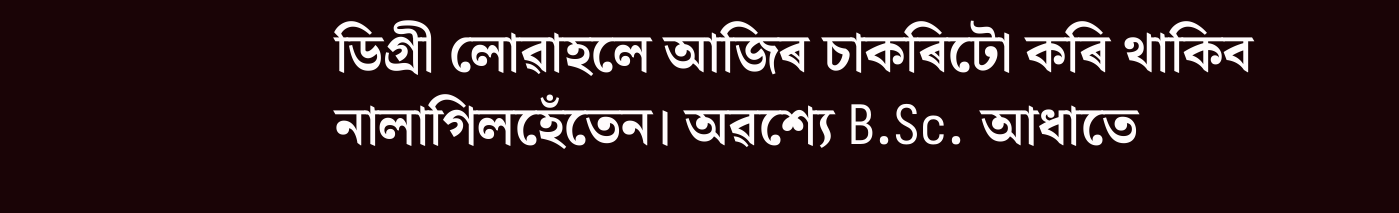ডিগ্ৰী লোৱাহলে আজিৰ চাকৰিটো কৰি থাকিব নালাগিলহেঁতেন। অৱশ্যে B.Sc. আধাতে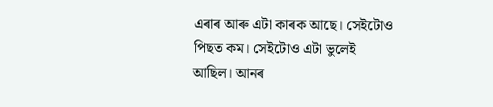এৰাৰ আৰু এটা কাৰক আছে। সেইটোও পিছত কম। সেইটোও এটা ভুলেই আছিল। আনৰ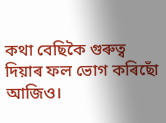কথা বেছিকৈ গুৰুত্ব দিয়াৰ ফল ভোগ কৰিছোঁ আজিও।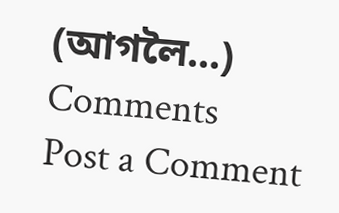(আগলৈ...)
Comments
Post a Comment